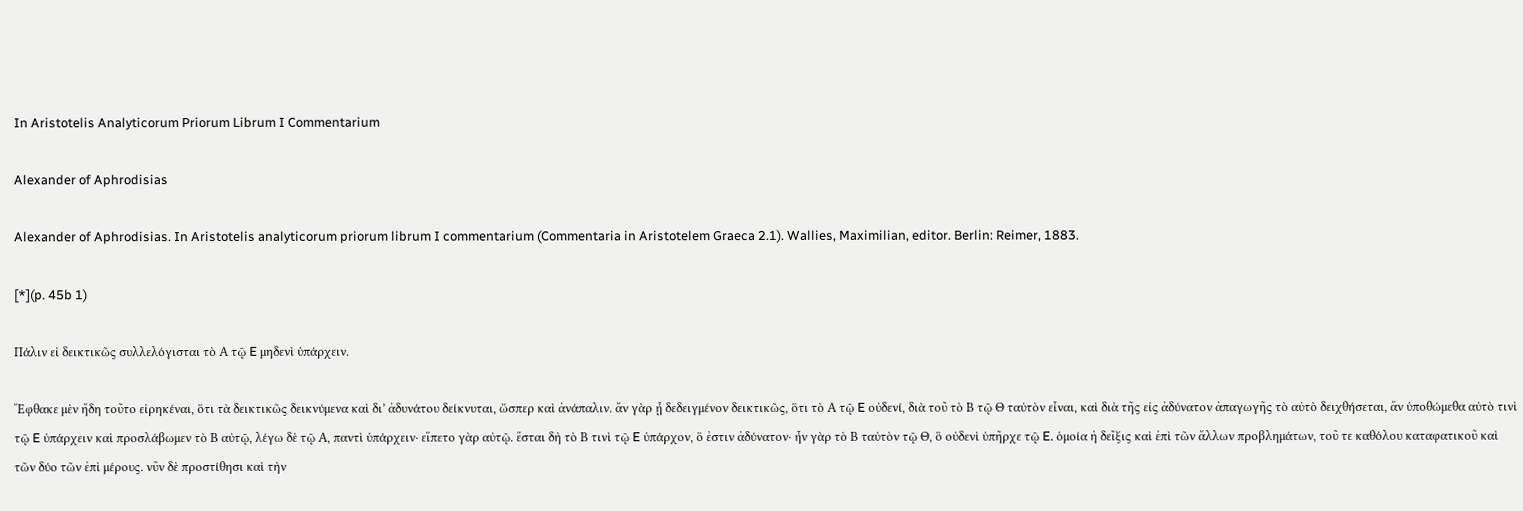In Aristotelis Analyticorum Priorum Librum I Commentarium

Alexander of Aphrodisias

Alexander of Aphrodisias. In Aristotelis analyticorum priorum librum I commentarium (Commentaria in Aristotelem Graeca 2.1). Wallies, Maximilian, editor. Berlin: Reimer, 1883.

[*](p. 45b 1)

Πάλιν εἰ δεικτικῶς συλλελόγισται τὸ Α τῷ E μηδενὶ ὑπάρχειν.

Ἔφθακε μὲν ἤδη τοῦτο εἰρηκέναι, ὅτι τὰ δεικτικῶς δεικνύμενα καὶ δι’ ἀδυνάτου δείκνυται, ὥσπερ καὶ ἀνάπαλιν. ἄν γὰρ ᾖ δεδειγμένον δεικτικῶς, ὅτι τὸ Α τῷ E οὐδενί, διὰ τοῦ τὸ Β τῷ Θ ταὐτὸν εἶναι, καὶ διὰ τῆς εἰς ἀδύνατον ἀπαγωγῆς τὸ αὐτὸ δειχθήσεται, ἄν ὑποθώμεθα αὐτὸ τινὶ τῷ E ὑπάρχειν καὶ προσλάβωμεν τὸ Β αὐτῷ, λέγω δὲ τῷ Α, παντὶ ὑπάρχειν· εἵπετο γὰρ αὐτῷ. ἔσται δὴ τὸ Β τινὶ τῷ E ὑπάρχον, ὅ ἐστιν ἀδύνατον· ἦν γὰρ τὸ Β ταὐτὸν τῷ Θ, ὃ οὐδενὶ ὑπῆρχε τῷ E. ὁμοία ἡ δεῖξις καὶ ἐπὶ τῶν ἄλλων προβλημάτων, τοῦ τε καθόλου καταφατικοῦ καὶ τῶν δύο τῶν ἐπὶ μέρους. νῦν δὲ προστίθησι καὶ τὴν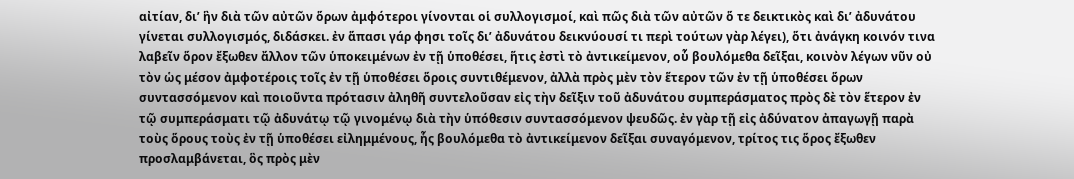αἰτίαν, δι’ ἣν διὰ τῶν αὐτῶν ὅρων ἀμφότεροι γίνονται οἱ συλλογισμοί, καὶ πῶς διὰ τῶν αὐτῶν ὅ τε δεικτικὸς καὶ δι’ ἀδυνάτου γίνεται συλλογισμός, διδάσκει. ἐν ἅπασι γάρ φησι τοῖς δι’ ἀδυνάτου δεικνύουσί τι περὶ τούτων γὰρ λέγει), ὅτι ἀνάγκη κοινόν τινα λαβεῖν ὅρον ἔξωθεν ἄλλον τῶν ὑποκειμένων ἐν τῇ ὑποθέσει, ἥτις ἐστὶ τὸ ἀντικείμενον, οὗ βουλόμεθα δεῖξαι, κοινὸν λέγων νῦν οὐ τὸν ὡς μέσον ἀμφοτέροις τοῖς ἐν τῇ ὑποθέσει ὅροις συντιθέμενον, ἀλλὰ πρὸς μὲν τὸν ἕτερον τῶν ἐν τῇ ὑποθέσει ὅρων συντασσόμενον καὶ ποιοῦντα πρότασιν ἀληθῆ συντελοῦσαν εἰς τὴν δεῖξιν τοῦ ἀδυνάτου συμπεράσματος πρὸς δὲ τὸν ἕτερον ἐν τῷ συμπεράσματι τῷ ἀδυνάτῳ τῷ γινομένῳ διὰ τὴν ὑπόθεσιν συντασσόμενον ψευδῶς. ἐν γὰρ τῇ εἰς ἀδύνατον ἀπαγωγῇ παρὰ τοὺς ὅρους τοὺς ἐν τῇ ὑποθέσει εἰλημμένους, ἧς βουλόμεθα τὸ ἀντικείμενον δεῖξαι συναγόμενον, τρίτος τις ὅρος ἔξωθεν προσλαμβάνεται, ὃς πρὸς μὲν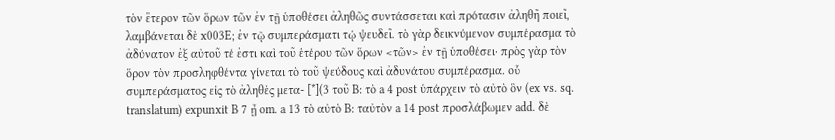τὸν ἕτερον τῶν ὅρων τῶν ἐν τῇ ὑποθέσει ἀληθῶς συντάσσεται καὶ πρότασιν ἀληθῆ ποιεῖ, λαμβάνεται δὲ x003E; ἐν τῷ συμπεράσματι τῴ ψευδεῖ. τὸ γὰρ δεικνύμενον συμπέρασμα τὸ ἀδύνατον ἐξ αὐτοῦ τέ ἐστι καὶ τοῦ ἑτέρου τῶν ὅρων <τῶν> ἐν τῇ ὑποθέσει· πρὸς γὰρ τὸν ὅρον τὸν προσληφθέντα γίνεται τὸ τοῦ ψεύδους καὶ ἀδυνάτου συμπέρασμα. οὗ συμπεράσματος εἰς τὸ ἀληθὲς μετα- [*](3 τοῦ B: τὸ a 4 post ὑπάρχειν τὸ αὐτὸ ὃν (ex vs. sq. translatum) expunxit Β 7 ᾖ om. a 13 τὸ αὐτὸ Β: ταὐτὸν a 14 post προσλάβωμεν add. δὲ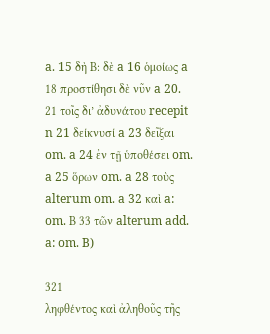a. 15 δὴ Β: δὲ a 16 ὁμοίως a 18 προστίθησι δὲ νῦν a 20. 21 τοῖς δι’ ἀδυνάτου recepit n 21 δείκνυσί a 23 δεῖξαι om. a 24 ἐν τῇ ὑποθέσει om. a 25 ὅρων om. a 28 τοὺς alterum om. a 32 καὶ a: om. Β 33 τῶν alterum add. a: om. B)

321
ληφθέντος καὶ ἀληθοῦς τῆς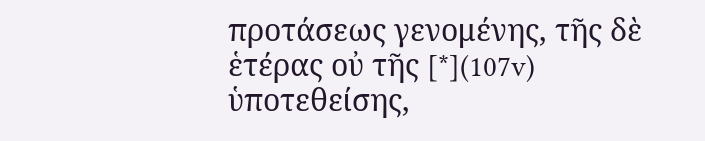προτάσεως γενομένης, τῆς δὲ ἑτέρας οὐ τῆς [*](107v) ὑποτεθείσης,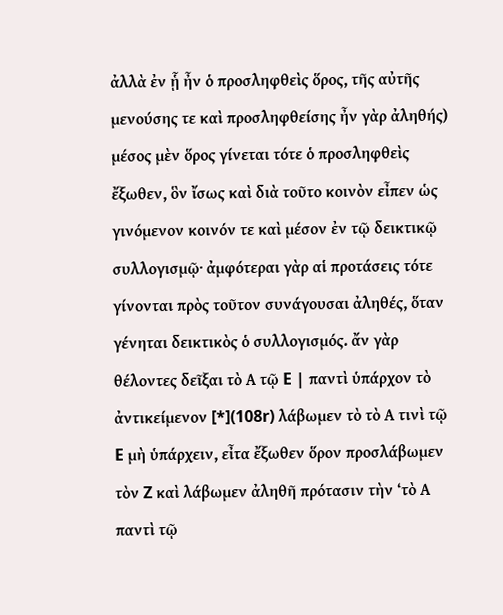ἀλλὰ ἐν ᾗ ἦν ὁ προσληφθεὶς ὅρος, τῆς αὐτῆς μενούσης τε καὶ προσληφθείσης ἦν γὰρ ἀληθής) μέσος μὲν ὅρος γίνεται τότε ὁ προσληφθεὶς ἔξωθεν, ὃν ἴσως καὶ διὰ τοῦτο κοινὸν εἶπεν ὡς γινόμενον κοινόν τε καὶ μέσον ἐν τῷ δεικτικῷ συλλογισμῷ· ἀμφότεραι γὰρ αἱ προτάσεις τότε γίνονται πρὸς τοῦτον συνάγουσαι ἀληθές, ὅταν γένηται δεικτικὸς ὁ συλλογισμός. ἄν γὰρ θέλοντες δεῖξαι τὸ Α τῷ E | παντὶ ὑπάρχον τὸ ἀντικείμενον [*](108r) λάβωμεν τὸ τὸ Α τινὶ τῷ E μὴ ὑπάρχειν, εἶτα ἔξωθεν ὅρον προσλάβωμεν τὸν Z καὶ λάβωμεν ἀληθῆ πρότασιν τὴν ‘τὸ Α παντὶ τῷ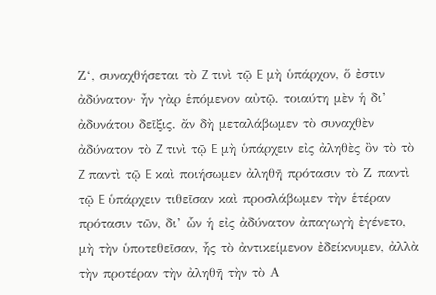Ζ‘, συναχθήσεται τὸ Z τινὶ τῷ E μὴ ὑπάρχον, ὅ ἐστιν ἀδύνατον· ἦν γὰρ ἑπόμενον αὐτῷ. τοιαύτη μὲν ἡ δι’ ἀδυνάτου δεῖξις. ἄν δὴ μεταλάβωμεν τὸ συναχθὲν ἀδύνατον τὸ Z τινὶ τῷ E μὴ ὑπάρχειν εἰς ἀληθὲς ὂν τὸ τὸ Z παντὶ τῷ E καὶ ποιήσωμεν ἀληθῆ πρότασιν τὸ Ζ παντὶ τῷ E ὑπάρχειν τιθεῖσαν καὶ προσλάβωμεν τὴν ἑτέραν πρότασιν τῶν, δι’ ὧν ἡ εἰς ἀδύνατον ἀπαγωγὴ ἐγένετο, μὴ τὴν ὑποτεθεῖσαν, ἧς τὸ ἀντικείμενον ἐδείκνυμεν, ἀλλὰ τὴν προτέραν τὴν ἀληθῆ τὴν τὸ Α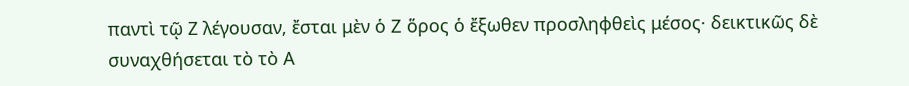παντὶ τῷ Ζ λέγουσαν, ἔσται μὲν ὁ Z ὅρος ὁ ἔξωθεν προσληφθεὶς μέσος· δεικτικῶς δὲ συναχθήσεται τὸ τὸ Α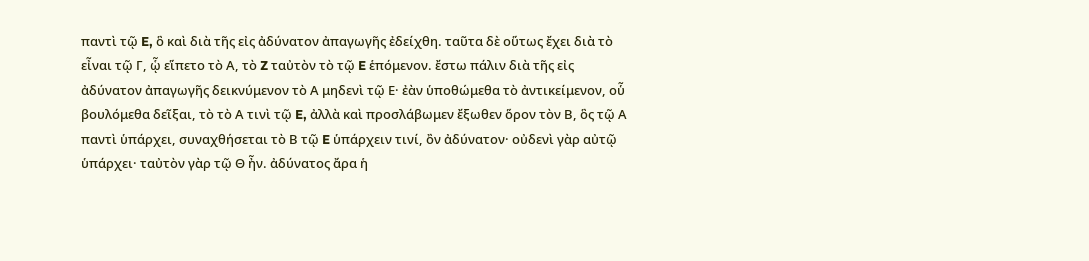παντὶ τῷ E, ὃ καὶ διὰ τῆς εἰς ἀδύνατον ἀπαγωγῆς ἐδείχθη. ταῦτα δὲ οὕτως ἔχει διὰ τὸ εἶναι τῷ Γ, ᾧ εἵπετο τὸ Α, τὸ Z ταὐτὸν τὸ τῷ E ἑπόμενον. ἔστω πάλιν διὰ τῆς εἰς ἀδύνατον ἀπαγωγῆς δεικνύμενον τὸ Α μηδενὶ τῷ Ε· ἐὰν ὑποθώμεθα τὸ ἀντικείμενον, οὗ βουλόμεθα δεῖξαι, τὸ τὸ Α τινὶ τῷ E, ἀλλὰ καὶ προσλάβωμεν ἔξωθεν ὅρον τὸν Β, ὃς τῷ Α παντὶ ὑπάρχει, συναχθήσεται τὸ Β τῷ E ὑπάρχειν τινί, ὂν ἀδύνατον· οὐδενὶ γὰρ αὐτῷ ὑπάρχει· ταὐτὸν γὰρ τῷ Θ ἦν. ἀδύνατος ἄρα ἡ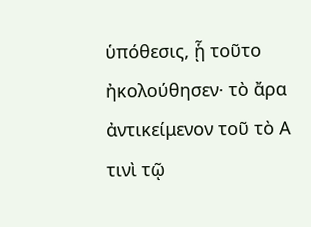ὑπόθεσις, ᾗ τοῦτο ἠκολούθησεν· τὸ ἄρα ἀντικείμενον τοῦ τὸ Α τινὶ τῷ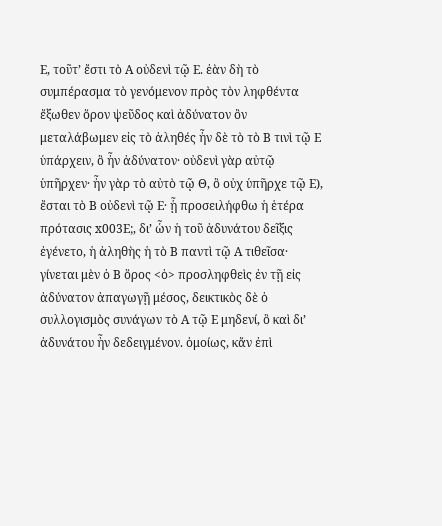E, τοῦτ’ ἔστι τὸ Α οὐδενὶ τῷ E. ἐὰν δὴ τὸ συμπέρασμα τὸ γενόμενον πρὸς τὸν ληφθέντα ἔξωθεν ὅρον ψεῦδος καὶ ἀδύνατον ὂν μεταλάβωμεν εἰς τὸ ἀληθές ἦν δὲ τὸ τὸ Β τινὶ τῷ E ὑπάρχειν, ὃ ἦν ἀδύνατον· οὐδενὶ γὰρ αὐτῷ ὑπῆρχεν· ἦν γὰρ τὸ αὐτὸ τῷ Θ, ὃ οὐχ ὑπῆρχε τῷ E), ἔσται τὸ Β οὐδενὶ τῷ Ε· ᾗ προσειλήφθω ἡ ἑτέρα πρότασις x003E;, δι’ ὧν ἡ τοῦ ἀδυνάτου δεῖξις ἐγένετο, ἡ ἀληθὴς ἡ τὸ Β παντὶ τῷ Α τιθεῖσα· γίνεται μὲν ὁ Β ὅρος <ὁ> προσληφθεὶς ἐν τῇ εἰς ἀδύνατον ἀπαγωγῇ μέσος, δεικτικὸς δὲ ὁ συλλογισμὸς συνάγων τὸ Α τῷ E μηδενί, ὃ καὶ δι’ ἀδυνάτου ἦν δεδειγμένον. ὁμοίως, κἄν ἐπὶ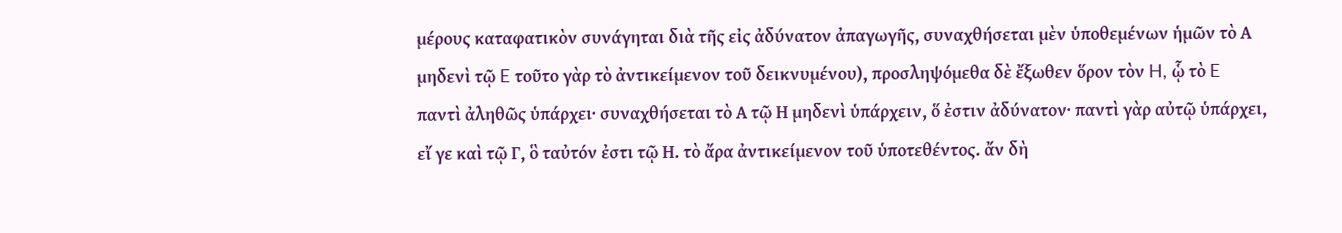μέρους καταφατικὸν συνάγηται διὰ τῆς εἰς ἀδύνατον ἀπαγωγῆς, συναχθήσεται μὲν ὑποθεμένων ἡμῶν τὸ Α μηδενὶ τῷ E τοῦτο γὰρ τὸ ἀντικείμενον τοῦ δεικνυμένου), προσληψόμεθα δὲ ἔξωθεν ὅρον τὸν H, ᾧ τὸ E παντὶ ἀληθῶς ὑπάρχει· συναχθήσεται τὸ Α τῷ Η μηδενὶ ὑπάρχειν, ὅ ἐστιν ἀδύνατον· παντὶ γὰρ αὐτῷ ὑπάρχει, εἴ γε καὶ τῷ Γ, ὃ ταὐτόν ἐστι τῷ Η. τὸ ἄρα ἀντικείμενον τοῦ ὑποτεθέντος. ἄν δὴ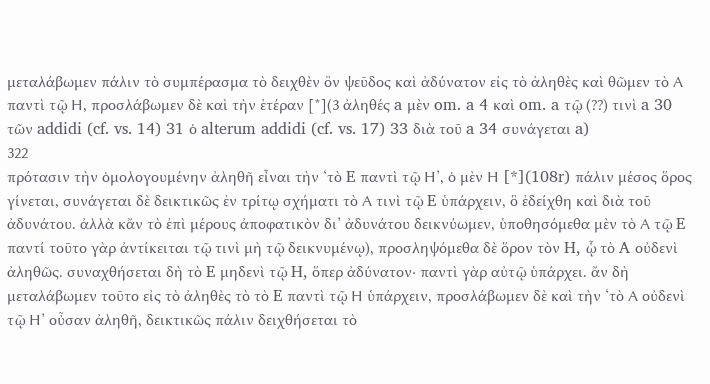μεταλάβωμεν πάλιν τὸ συμπέρασμα τὸ δειχθὲν ὂν ψεῦδος καὶ ἀδύνατον εἰς τὸ ἀληθὲς καὶ θῶμεν τὸ Α παντὶ τῷ Η, προσλάβωμεν δὲ καὶ τὴν ἑτέραν [*](3 ἀληθές a μὲν om. a 4 καὶ om. a τῷ (??) τινὶ a 30 τῶν addidi (cf. vs. 14) 31 ὁ alterum addidi (cf. vs. 17) 33 διὰ τοῦ a 34 συνάγεται a)
322
πρότασιν τὴν ὁμολογουμένην ἀληθῆ εἶναι τὴν ‘τὸ E παντὶ τῷ Η’, ὁ μὲν Η [*](108r) πάλιν μέσος ὅρος γίνεται, συνάγεται δὲ δεικτικῶς ἐν τρίτῳ σχήματι τὸ Α τινὶ τῷ E ὑπάρχειν, ὃ ἐδείχθη καὶ διὰ τοῦ ἀδυνάτου. ἀλλὰ κἄν τὸ ἐπὶ μέρους ἀποφατικὸν δι’ ἀδυνάτου δεικνύωμεν, ὑποθησόμεθα μὲν τὸ Α τῷ E παντί τοῦτο γὰρ ἀντίκειται τῷ τινὶ μὴ τῷ δεικνυμένῳ), προσληψόμεθα δὲ ὅρον τὸν H, ᾧ τὸ A οὐδενὶ ἀληθῶς. συναχθήσεται δὴ τὸ E μηδενὶ τῷ H, ὅπερ ἀδύνατον· παντὶ γὰρ αὐτῷ ὑπάρχει. ἄν δὴ μεταλάβωμεν τοῦτο εἰς τὸ ἀληθὲς τὸ τὸ E παντὶ τῷ Η ὑπάρχειν, προσλάβωμεν δὲ καὶ τὴν ‘τὸ Α οὐδενὶ τῷ Η’ οὖσαν ἀληθῆ, δεικτικῶς πάλιν δειχθήσεται τὸ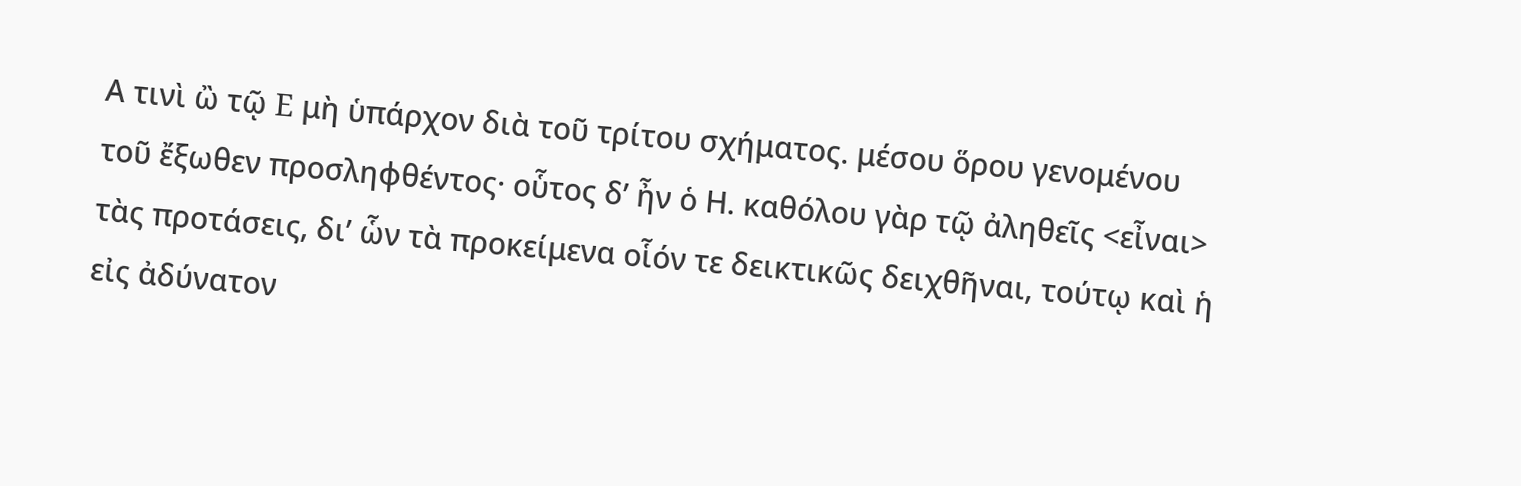Α τινὶ ὢ τῷ E μὴ ὑπάρχον διὰ τοῦ τρίτου σχήματος. μέσου ὅρου γενομένου τοῦ ἔξωθεν προσληφθέντος· οὗτος δ’ ἦν ὁ Η. καθόλου γὰρ τῷ ἀληθεῖς <εἶναι> τὰς προτάσεις, δι’ ὧν τὰ προκείμενα οἷόν τε δεικτικῶς δειχθῆναι, τούτῳ καὶ ἡ εἰς ἀδύνατον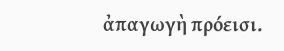ἀπαγωγὴ πρόεισι.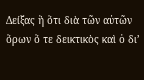Δείξας ἣ ὅτι διὰ τῶν αὐτῶν ὅρων ὅ τε δεικτικὸς καὶ ὁ δι’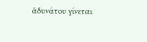ἀδυνάτου γίνεται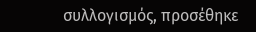συλλογισμός, προσέθηκε